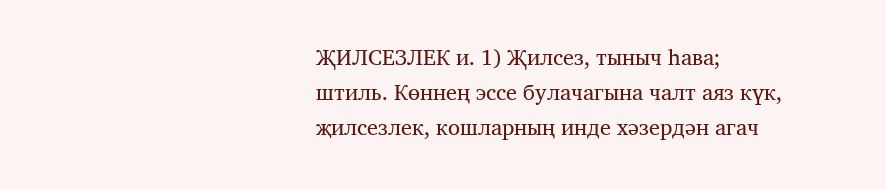ҖИЛСЕЗЛЕК и. 1) Җилсез, тыныч һава; штиль. Көннең эссе булачагына чалт аяз күк, җилсезлек, кошларның инде хәзердән агач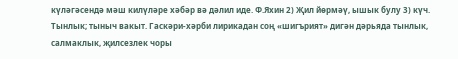күләгәсендә мәш килүләре хәбәр вә дәлил иде. Ф.Яхин 2) Җил йөрмәү, ышык булу 3) күч. Тынлык; тыныч вакыт. Гаскәри-хәрби лирикадан соң «шигърият» дигән дәрьяда тынлык, салмаклык, җилсезлек чоры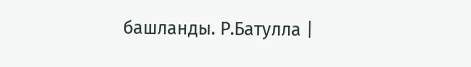башланды. Р.Батулла |